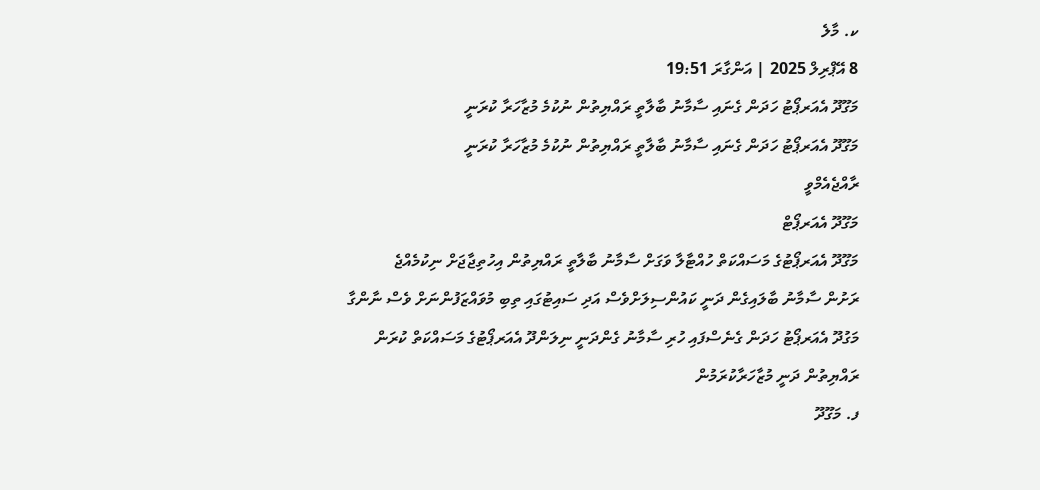ކ. މާލެ
8 އޭޕްރިލް 2025 | އަންގާރަ 19:51
މަގޫދޫ އެއަރޕޯޓު ހަދަން ގެނައި ސާމާނު ބާލާތީ ރައްޔިތުން ނުކުމެ މުޒާހަރާ ކުރަނީ
މަގޫދޫ އެއަރޕޯޓު ހަދަން ގެނައި ސާމާނު ބާލާތީ ރައްޔިތުން ނުކުމެ މުޒާހަރާ ކުރަނީ
ރާއްޖެއެމްވީ
މަގޫދޫ އެއަރޕޯޓް
މަގޫދޫ އެއަރޕޯޓުގެ މަސައްކަތް ހުއްޓާލާ ވަގަށް ސާމާނު ބާލާތީ ރައްޔިތުން އިހުތިޖާޖަށް ނިކުމެއްޖެ
ރަށުން ސާމާނު ބާލައިގެން ދަނީ ކައުންސިލަށްވެސް އަދި ސައިޓުގައި ތިބި މުވައްޒަފުންނަށް ވެސް ނާންގާ
މަގުދޫ އެއަރޕޯޓު ހަދަން ގެނެސްފައި ހުރި ސާމާނު ގެންދަނީ ނިލަންދޫ އެއަރޕޯޓުގެ މަސައްކަތް ކުރަން
ރައްޔިތުން ދަނީ މުޒާހަރާކުރަމުން
ފ. މަގޫދޫ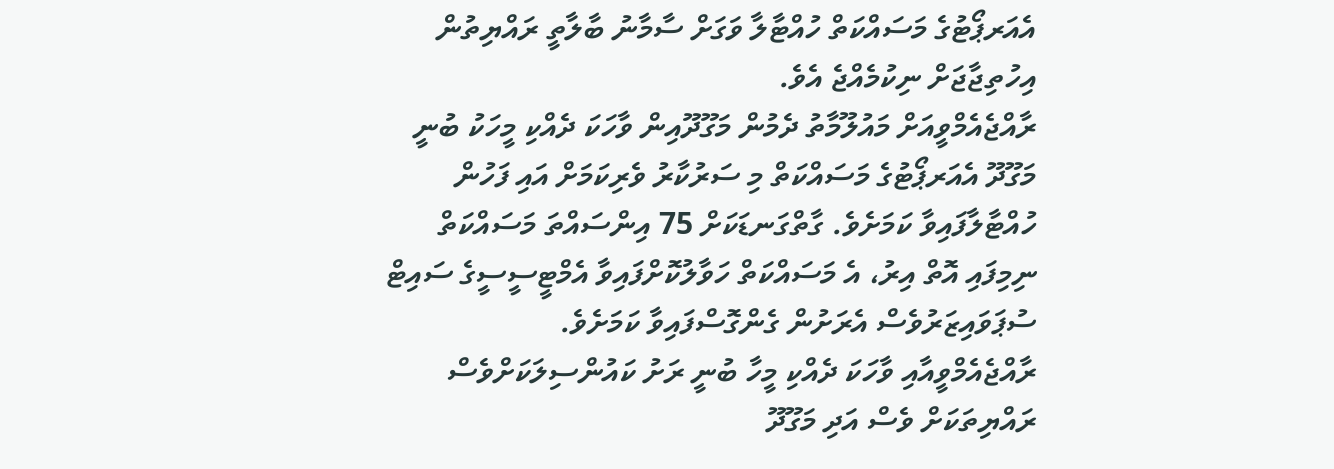އެއަރޕޯޓުގެ މަސައްކަތް ހުއްޓާލާ ވަގަށް ސާމާނު ބާލާތީ ރައްޔިތުން އިހުތިޖާޖަށް ނިކުމެއްޖެ އެވެ.
ރާއްޖެއެމްވީއަށް މައުލޫމާތު ދެމުން މަގޫދޫއިން ވާހަކަ ދެއްކި މީހަކު ބުނީ މަގޫދޫ އެއަރޕޯޓުގެ މަސައްކަތް މި ސަރުކާރު ވެރިކަމަށް އައި ފަހުން ހުއްޓާލާފައިވާ ކަމަށެވެ. ގާތްގަނޑަކަށް 75 އިންސައްތަ މަސައްކަތް ނިމިފައި އޮތް އިރު، އެ މަސައްކަތް ހަވާލުކޮށްފައިވާ އެމްޓީސީސީގެ ސައިޓް ސުޕަވައިޒަރުވެސް އެރަށުން ގެންގޮސްފައިވާ ކަމަށެވެ.
ރާއްޖެއެމްވީއާއި ވާހަކަ ދެއްކި މީހާ ބުނީ ރަށު ކައުންސިލަކަށްވެސް ރައްޔިތަކަށް ވެސް އަދި މަގޫދޫ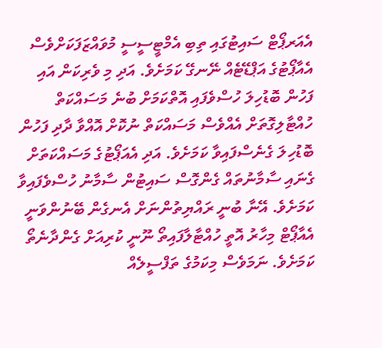އެއަރޕޯޓް ސައިޓުގައި ތިބި އެމްޓީސީސީ މުވައްޒަފަކަށްވެސް އެއާޕޯޓުގެ އަޕްޑޭޓެއް ނޭނގޭ ކަމަށެވެ. އަދި މި ވެރިކަން އައި ފަހުން ބޮޑުހިލަ ހުސްވެފައި އޮތްކަމަށް ބުނެ މަސައްކަތް ހުއްޓާލިގޮތަށް އެއްވެސް މަސައްކަތް ނުކޮށް އޮއްވާ ދާދި ފަހުން ބޮޑުހިލަ ގެނެސްފައިވާ ކަމަށެވެ. އަދި އެއަޕޯޓުގެ މަސައްކަތަށް ގެނައި ސާމާނުތައް ގެންގޮސް ސައިޓުން ސާމާނު ހުސްވެފައިވާ ކަމަށެވެ. އޭނާ ބުނީ ރައްޔިތުންނަށް އެނގެން ބޭނުންވަނީ އެއާޕޯޓް މިހާރު އޮތީ ހުއްޓާލާފައިތޯ ނޫނީ ކުރިއަށް ގެންދާނެތޯ ކަމަށެވެ. ނަމަވެސް މިކަމުގެ ތަފްސީލެއް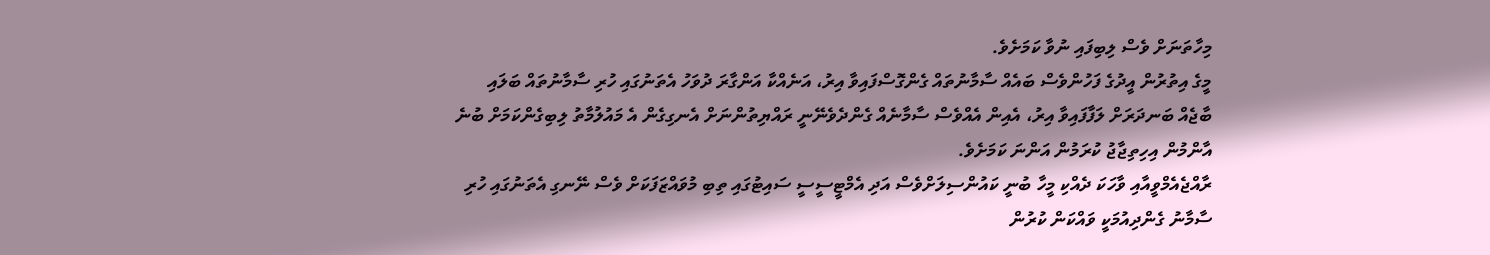މިހާތަނަށް ވެސް ލިބިފައި ނުވާ ކަމަށެވެ.
މީގެ އިތުރުން އީދުގެ ފަހުންވެސް ބައެއް ސާމާނުތައް ގެންގޮސްފައިވާ އިރު، އަނެއްކާ އަންގާރަ ދުވަހު އެތަނުގައި ހުރި ސާމާނުތައް ބަލައި ބާޖެއް ބަނދަރަށް ލަފާފައިވާ އިރު، އެއިން އެއްވެސް ސާމާނެއް ގެންދެވެނޭނީ ރައްޔިތުންނަށް އެނގިގެން އެ މައުލުމާތު ލިބިގެންކަމަށް ބުނެ އާންމުން އިހިތިޖާޖު ކުރަމުން އަންނަ ކަމަށެވެ.
ރާއްޖެއެމްވީއާއި ވާހަކަ ދެއްކި މީހާ ބުނީ ކައުންސިލަށްވެސް އަދި އެމްޓީސީސީ ސައިޓުގައި ތިބި މުވައްޒަފަކަށް ވެސް ނޭނގި އެތަނުގައި ހުރި ސާމާނު ގެންދިއުމަކީ ވައްކަން ކުރުން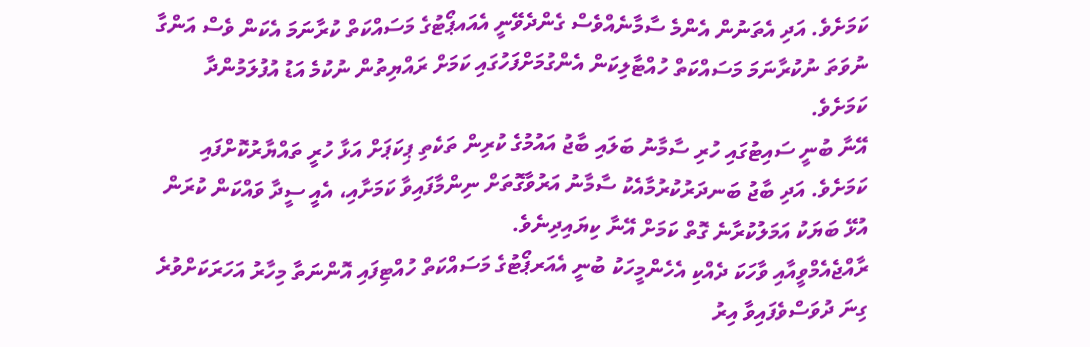ކަމަށެވެ. އަދި އެތަނުން އެންމެ ސާމާނެއްވެސް ގެންދެވޭނީ އެއައޕޯޓުގެ މަސައްކަތް ކުރާނަމަ އެކަން ވެސް އަންގާ ނުވަތަ ނުކުރާނަމަ މަސައްކަތް ހުއްޓާލިކަން އެންގުމަށްފަހުގައި ކަމަށް ރައްޔިތުން ނުކުމެ އަޑު އުފުލަމުންދާ ކަމަށެވެ.
އޭނާ ބުނީ ސައިޓުގައި ހުރި ސާމާނު ބަލައި ބާޖު އައުމުގެ ކުރިން ތަކެތި ޕިކަޕަށް އަޅާ ހުރީ ތައްޔާރުކޮށްފައި ކަމަށެވެ. އަދި ބާޖު ބަނދަރުކުރުމާއެކު ސާމާނު އަރުވާގޮތަށް ނިންމާފައިވާ ކަމަށާއި، އެއީ ސީދާ ވައްކަން ކުރަން އުޅޭ ބަޔަކު އަމަލުކުރާނެ ގޮތް ކަމަށް އޭނާ ކިޔައިދިނެވެ.
ރާއްޖެއެމްވީއާއި ވާހަކަ ދެއްކި އެހެންމީހަކު ބުނީ އެއަރޕޯޓުގެ މަސައްކަތް ހުއްޓިފައި އޮންނަތާ މިހާރު އަހަރަކަށްވުރެ ގިނަ ދުވަސްވެފައިވާ އިރު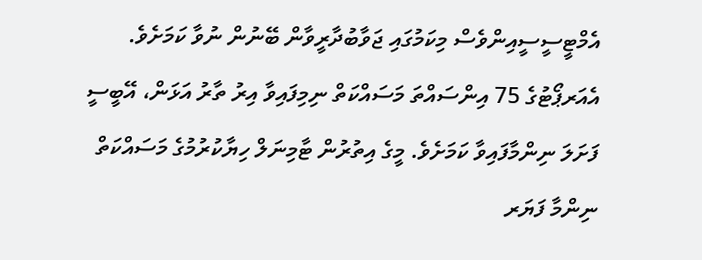އެމްޓީސީސީއިންވެސް މިކަމުގައި ޖަވާބުދާރީވާން ބޭނުން ނުވާ ކަމަށެވެ. އެއަރޕޯޓުގެ 75 އިންސައްތަ މަސައްކަތް ނިމިފައިވާ އިރު ތާރު އަޅަން، އޭބީސީ ފަށަލަ ނިންމާފައިވާ ކަމަށެވެ. މީގެ އިތުރުން ޓާމިނަލް ހިޔާކުރުމުގެ މަސައްކަތް ނިންމާ ފަޔަރ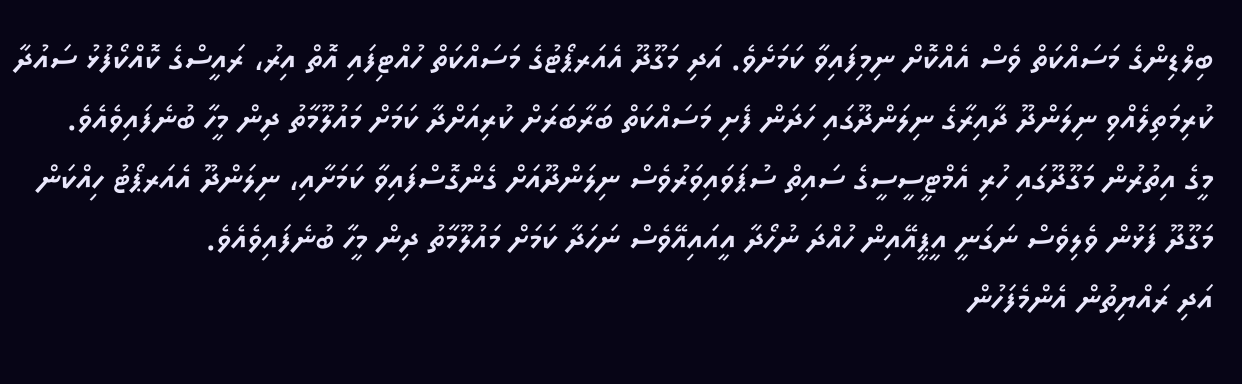ބިލްޑިންގެ މަސައްކަތް ވެސް އެއްކޮށް ނިމިފައިވާ ކަމަށެވެ. އަދި މަގޫދޫ އެއަރޕޯޓުގެ މަސައްކަތް ހުއްޓިފައި އޮތް އިރު، ރައީސްގެ ކޮއްކޯފުޅު ސައުދާ ކުރިމަތިލެއްވި ނިލަންދޫ ދާއިރާގެ ނިލަންދޫގައި ހަދަން ފެށި މަސައްކަތް ބަރާބަރަށް ކުރިއަށްދާ ކަމަށް މައުލޫމާތު ދިން މީހާ ބުނެފައިވެއެވެ.
މީގެ އިތުރުން މަގޫދޫގައި ހުރި އެމްޓީސީސީގެ ސައިތް ސުޕަވައިވަރުވެސް ނިލަންދޫއަށް ގެންގޮސްފައިވާ ކަމަށާއި، ނިލަންދޫ އެއަރޕޯޓު ހިއްކަން މަގޫދޫ ފަޅުން ވެލިވެސް ނަގަނީ އީޕީއޭއިން ހުއްދަ ނުހޯދާ އީއައިއޭވެސް ނަހަދާ ކަމަށް މައުލޫމާތު ދިން މީހާ ބުނެފައިވެއެވެ.
އަދި ރައްޔިތުން އެންމެފަހުން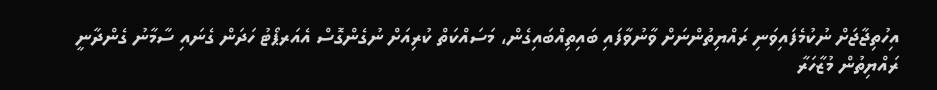އިހުތިޖާޖަށް ނުކުމެފައިވަނި ރައްޔިތުންނަށް ވާނުވާފައި ބައިތިއްބައިގެން، މަސައްކަތް ކުރިއަށް ނުގެންގޮސް އެއަރޕޯޓު ހަދަން ގެނައި ސާމާނު ގެންދާނީ ރައްޔިތުން މުޒާހަރާ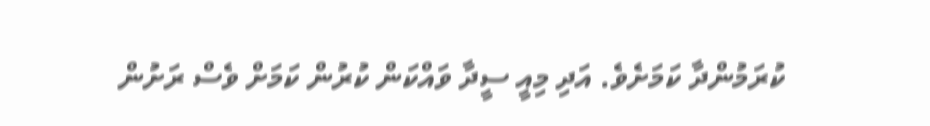ކުރަމުންދާ ކަމަށެވެ. އަދި މިއީ ސީދާ ވައްކަން ކުރުން ކަމަށް ވެސް ރަށުން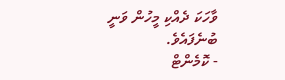ވާހަކަ ދެއްކި މީހުން ވަނީ ބުނެފައެވެ.
- ކޮމެންޓް